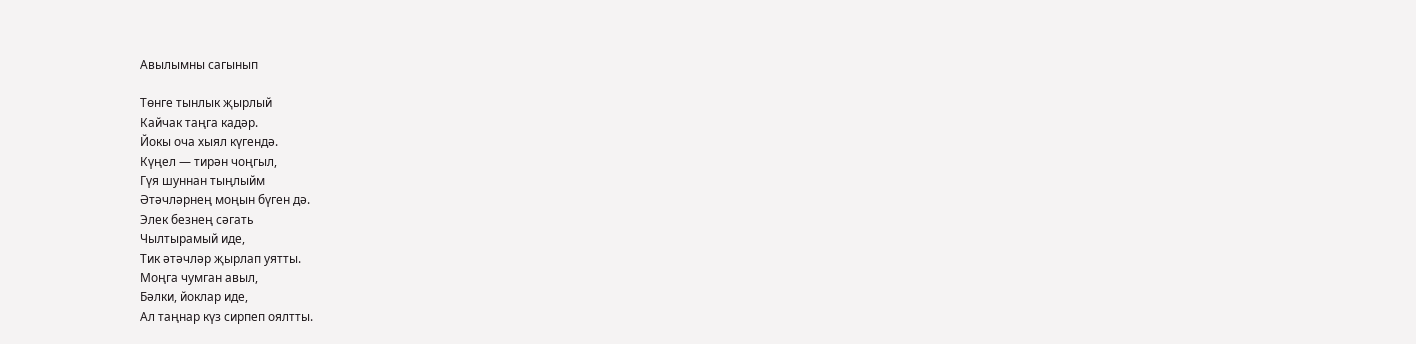Авылымны сагынып

Төнге тынлык җырлый
Кайчак таңга кадәр.
Йокы оча хыял күгендә.
Күңел — тирән чоңгыл,
Гүя шуннан тыңлыйм
Әтәчләрнең моңын бүген дә.
Элек безнең сәгать
Чылтырамый иде,
Тик әтәчләр җырлап уятты.
Моңга чумган авыл,
Бәлки, йоклар иде,
Ал таңнар күз сирпеп оялтты.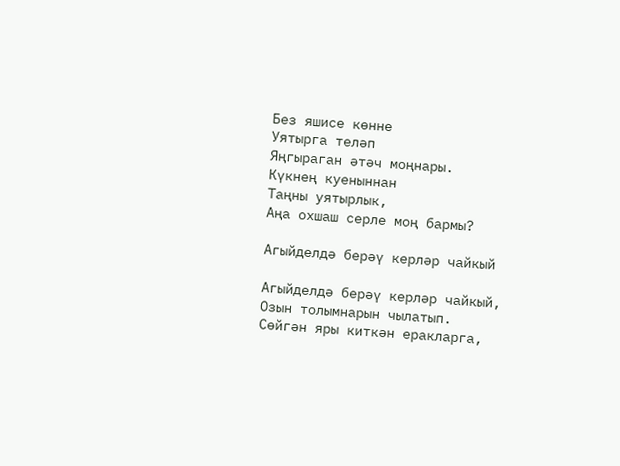Без яшисе көнне
Уятырга теләп
Яңгыраган әтәч моңнары.
Күкнең куеныннан
Таңны уятырлык,
Аңа охшаш серле моң бармы?

Агыйделдә берәү керләр чайкый

Агыйделдә берәү керләр чайкый,
Озын толымнарын чылатып.
Сөйгән яры киткән еракларга,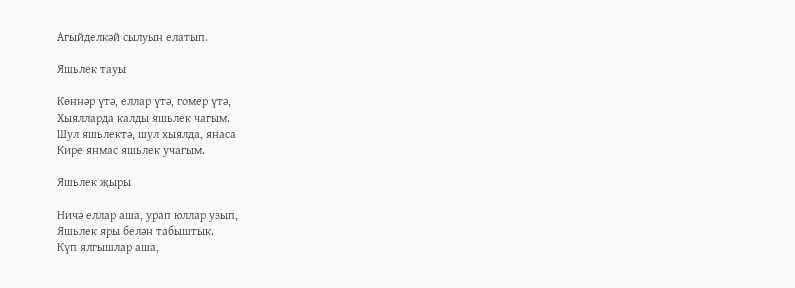Агыйделкәй сылуын елатып.

Яшьлек тауы

Көннәр үтә, еллар үтә, гомер үтә,
Хыялларда калды яшьлек чагым.
Шул яшьлектә, шул хыялда, янаса
Кире янмас яшьлек учагым.

Яшьлек җыры

Ничә еллар аша, урап юллар узып,
Яшьлек яры белән табыштык.
Күп ялгышлар аша,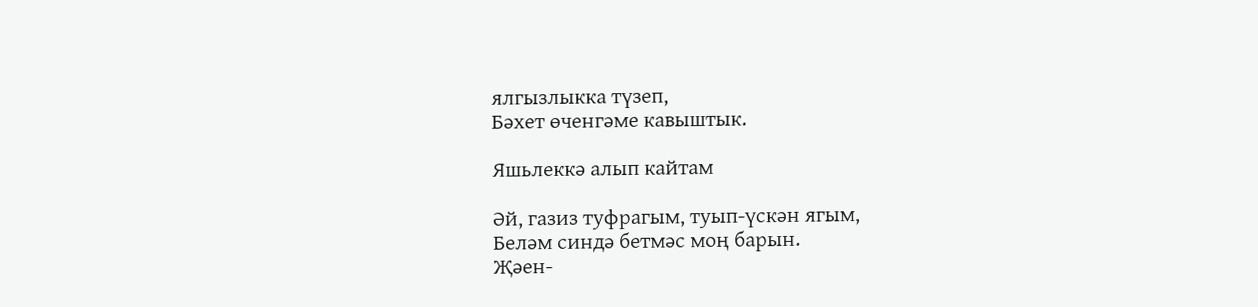ялгызлыкка түзеп,
Бәхет өченгәме кавыштык.

Яшьлеккә алып кайтам

Әй, газиз туфрагым, туып-үскән ягым,
Беләм синдә бетмәс моң барын.
Җәен-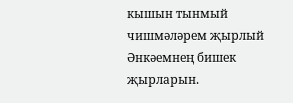кышын тынмый чишмәләрем җырлый
Әнкәемнең бишек җырларын.